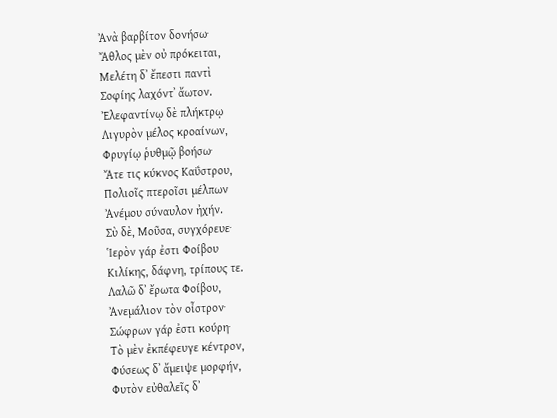Ἀνὰ βαρβίτον δονήσω·
Ἄθλος μὲν οὐ πρόκειται,
Μελέτη δ᾽ ἔπεστι παντὶ
Σοφίης λαχόντ᾽ ἄωτον.
Ἐλεφαντίνῳ δὲ πλήκτρῳ
Λιγυρὸν μέλος κροαίνων,
Φρυγίῳ ῥυθμῷ βοήσω·
Ἄτε τις κύκνος Καΰστρου,
Πολιοῖς πτεροῖσι μέλπων
Ἀνέμου σύναυλον ἠχήν.
Σὺ δὲ, Μοῦσα, συγχόρευε·
Ἱερὸν γάρ ἐστι Φοίβου
Κιλίκης, δάφνη, τρίπους τε.
Λαλῶ δ᾽ ἔρωτα Φοίβου,
Ἀνεμάλιον τὸν οἶστρον·
Σώφρων γάρ ἐστι κούρη·
Τὸ μὲν ἐκπέφευγε κέντρον,
Φύσεως δ᾽ ἄμειψε μορφήν,
Φυτὸν εὐθαλεῖς δ᾽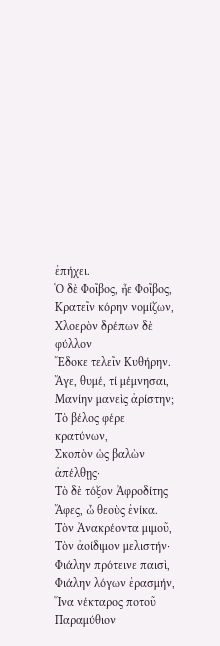ἐπήχει.
Ὁ δὲ Φοῖβος, ἦε Φοῖβος,
Κρατεῖν κόρην νομίζων,
Χλοερὸν δρέπων δὲ φύλλον
Ἔδοκε τελεῖν Κυθήρην.
Ἄγε, θυμέ, τί μέμνησαι,
Μανίην μανεὶς ἀρίστην;
Τὸ βέλος φέρε κρατύνων,
Σκοπὸν ὡς βαλὼν ἀπέλθῃς·
Τὸ δὲ τόξον Ἀφροδίτης
Ἄφες, ὦ θεοὺς ἐνίκα.
Τὸν Ἀνακρέοντα μιμοῦ,
Τὸν ἀοίδιμον μελιστήν·
Φιάλην πρότεινε παισὶ,
Φιάλην λόγων ἐρασμήν,
Ἵνα νέκταρος ποτοῦ
Παραμύθιον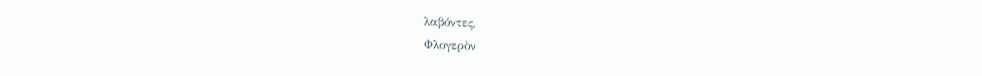λαβόντες,
Φλογερὸν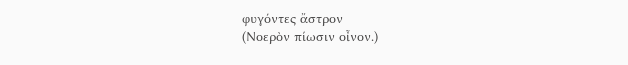φυγόντες ἄστρον
(Νοερὸν πίωσιν οἶνον.)